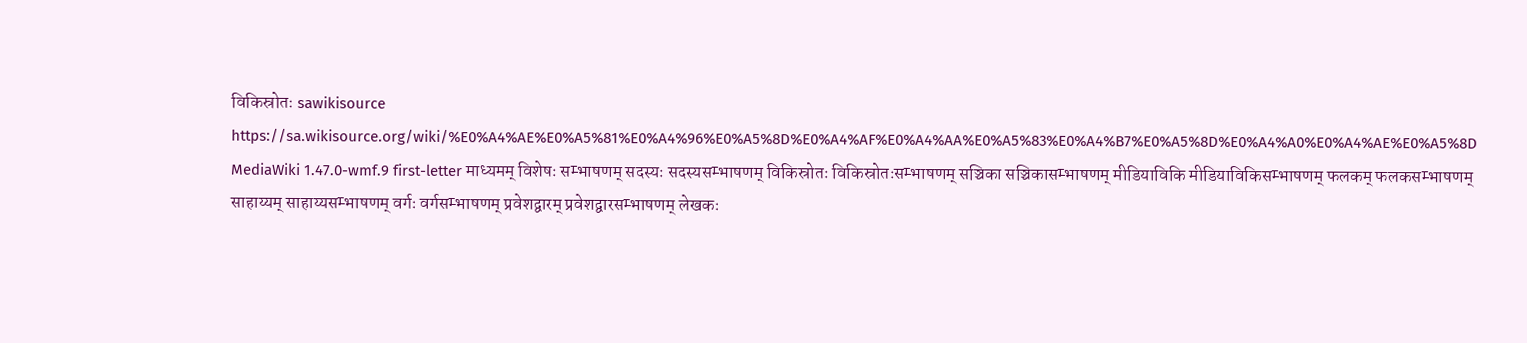विकिस्रोतः sawikisource https://sa.wikisource.org/wiki/%E0%A4%AE%E0%A5%81%E0%A4%96%E0%A5%8D%E0%A4%AF%E0%A4%AA%E0%A5%83%E0%A4%B7%E0%A5%8D%E0%A4%A0%E0%A4%AE%E0%A5%8D MediaWiki 1.47.0-wmf.9 first-letter माध्यमम् विशेषः सम्भाषणम् सदस्यः सदस्यसम्भाषणम् विकिस्रोतः विकिस्रोतःसम्भाषणम् सञ्चिका सञ्चिकासम्भाषणम् मीडियाविकि मीडियाविकिसम्भाषणम् फलकम् फलकसम्भाषणम् साहाय्यम् साहाय्यसम्भाषणम् वर्गः वर्गसम्भाषणम् प्रवेशद्वारम् प्रवेशद्वारसम्भाषणम् लेखकः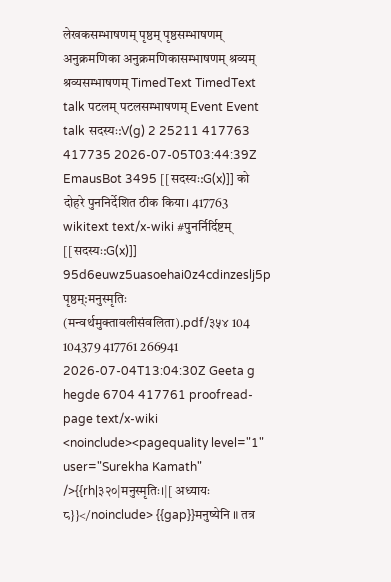लेखकसम्भाषणम् पृष्ठम् पृष्ठसम्भाषणम् अनुक्रमणिका अनुक्रमणिकासम्भाषणम् श्रव्यम् श्रव्यसम्भाषणम् TimedText TimedText talk पटलम् पटलसम्भाषणम् Event Event talk सदस्यः:V(g) 2 25211 417763 417735 2026-07-05T03:44:39Z EmausBot 3495 [[सदस्यः:G(x)]] को दोहरे पुननिर्देशित ठीक किया। 417763 wikitext text/x-wiki #पुनर्निर्दिष्टम् [[सदस्यः:G(x)]] 95d6euwz5uasoehai0z4cdinzeslj5p पृष्ठम्:मनुस्मृतिः (मन्वर्थमुक्तावलीसंवलिता).pdf/३५४ 104 104379 417761 266941 2026-07-04T13:04:30Z Geeta g hegde 6704 417761 proofread-page text/x-wiki <noinclude><pagequality level="1" user="Surekha Kamath" />{{rh|३२०|मनुस्मृतिः।|[ अध्यायः ८}}</noinclude> {{gap}}मनुष्येनि ॥ तत्र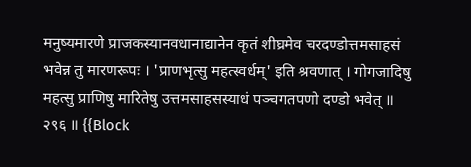मनुष्यमारणे प्राजकस्यानवधानाद्यानेन कृतं शीघ्रमेव चरदण्डोत्तमसाहसं भवेन्न तु मारणरूपः । 'प्राणभृत्सु महत्स्वर्धम्' इति श्रवणात् । गोगजादिषु महत्सु प्राणिषु मारितेषु उत्तमसाहसस्याधं पञ्चगतपणो दण्डो भवेत् ॥ २९६ ॥ {{Block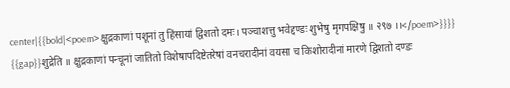center|{{bold|<poem>क्षुद्रकाणां पशूनां तु हिंसायां द्विशतो दमः। पञ्चाशत्तु भवेद्दण्डः शुभेषु मृगपक्षिषु ॥ २९७ ।।</poem>}}}} {{gap}}शुद्रेति ॥ क्षुद्रकाणां पन्चूनां जातितो विशेषापदिष्टेतरेषां वनचरादीनां वयसा च किशोरादीनां मारणे द्विशतो दण्डः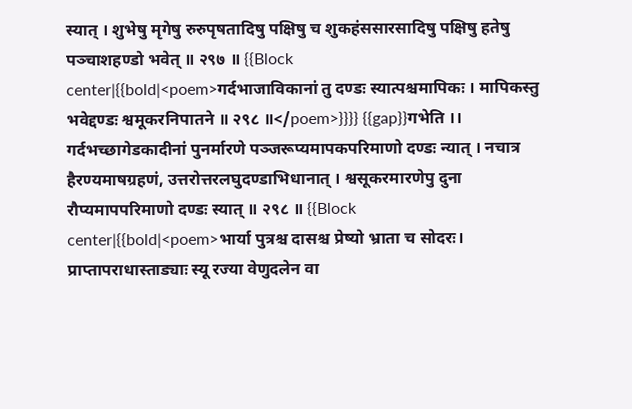स्यात् । शुभेषु मृगेषु रुरुपृषतादिषु पक्षिषु च शुकहंससारसादिषु पक्षिषु हतेषु पञ्चाशहण्डो भवेत् ॥ २९७ ॥ {{Block center|{{bold|<poem>गर्दभाजाविकानां तु दण्डः स्यात्पश्चमापिकः । मापिकस्तु भवेद्दण्डः श्वमूकरनिपातने ॥ २९८ ॥</poem>}}}} {{gap}}गभेति ।। गर्दभच्छागेडकादीनां पुनर्मारणे पञ्जरूप्यमापकपरिमाणो दण्डः न्यात् । नचात्र हैरण्यमाषग्रहणं, उत्तरोत्तरलघुदण्डाभिधानात् । श्वसूकरमारणेपु दुना रौप्यमापपरिमाणो दण्डः स्यात् ॥ २९८ ॥ {{Block center|{{bold|<poem>भार्या पुत्रश्च दासश्च प्रेष्यो भ्राता च सोदरः। प्राप्तापराधास्ताड्याः स्यू रज्या वेणुदलेन वा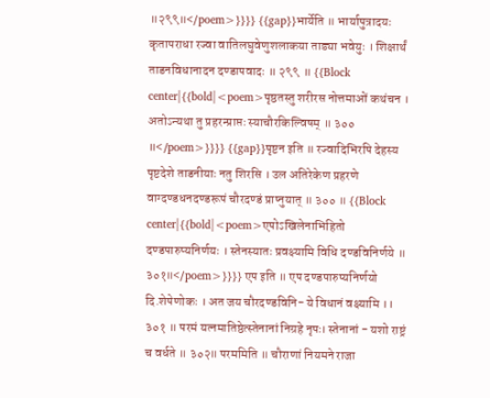॥२९९॥</poem>}}}} {{gap}}भार्येति ॥ भार्यापुत्रादयः कृतापराधा रज्वा वातिलघुवेणुशलाकया ताड्या भवेयुः । शिक्षार्थं ताडनविधानादन दण्डापवादः ॥ २९९ ॥ {{Block center|{{bold|<poem>पृष्ठतस्तु शरीरस नोत्तमाओं कथंचन । अतोऽन्यथा तु प्रहरन्प्राप्तः स्याचौरकिल्विषम् ॥ ३०० ॥</poem>}}}} {{gap}}पृष्टन इति ॥ रज्वादिभिरपि देहस्य पृष्टदेशे ताडनीयाः नतु शिरसि । उल अतिरेकेण प्रहरणे वाग्दण्डधनदण्डरूपं चौरदण्डं प्राप्नुयात् ॥ ३०० ॥ {{Block center|{{bold|<poem>एपोऽखिलेनाभिहितो दण्डपारुप्यनिर्णयः । स्तेनस्यातः प्रवक्ष्यामि विधि दण्डविनिर्णये ॥ ३०१॥</poem>}}}} एप इति ॥ एप दण्डपारुप्यनिर्णयो दि.शेपेणोकः । अत जय चौरदण्डविनि- ये विधानं वक्ष्यामि ।। ३०१ ॥ परमं यत्नमातिष्ठेत्स्तेनानां निग्रहे नृपः। स्तेनानां - यशो राष्ट्रं च वर्धते ॥ ३०२॥ परममिति ॥ चौराणां नियमने राजा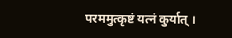परममुत्कृष्टं यत्नं कुर्यात् ।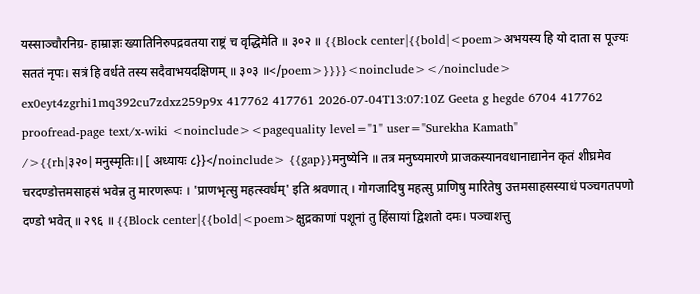यस्साञ्चौरनिग्र- हाम्राज्ञः ख्यातिनिरुपद्रवतया राष्ट्रं च वृद्धिमेति ॥ ३०२ ॥ {{Block center|{{bold|<poem>अभयस्य हि यो दाता स पूज्यः सततं नृपः। सत्रं हि वर्धते तस्य सदैवाभयदक्षिणम् ॥ ३०३ ॥</poem>}}}}<noinclude></noinclude> ex0eyt4zgrhi1mq392cu7zdxz259p9x 417762 417761 2026-07-04T13:07:10Z Geeta g hegde 6704 417762 proofread-page text/x-wiki <noinclude><pagequality level="1" user="Surekha Kamath" />{{rh|३२०|मनुस्मृतिः।|[ अध्यायः ८}}</noinclude> {{gap}}मनुष्येनि ॥ तत्र मनुष्यमारणे प्राजकस्यानवधानाद्यानेन कृतं शीघ्रमेव चरदण्डोत्तमसाहसं भवेन्न तु मारणरूपः । 'प्राणभृत्सु महत्स्वर्धम्' इति श्रवणात् । गोगजादिषु महत्सु प्राणिषु मारितेषु उत्तमसाहसस्याधं पञ्चगतपणो दण्डो भवेत् ॥ २९६ ॥ {{Block center|{{bold|<poem>क्षुद्रकाणां पशूनां तु हिंसायां द्विशतो दमः। पञ्चाशत्तु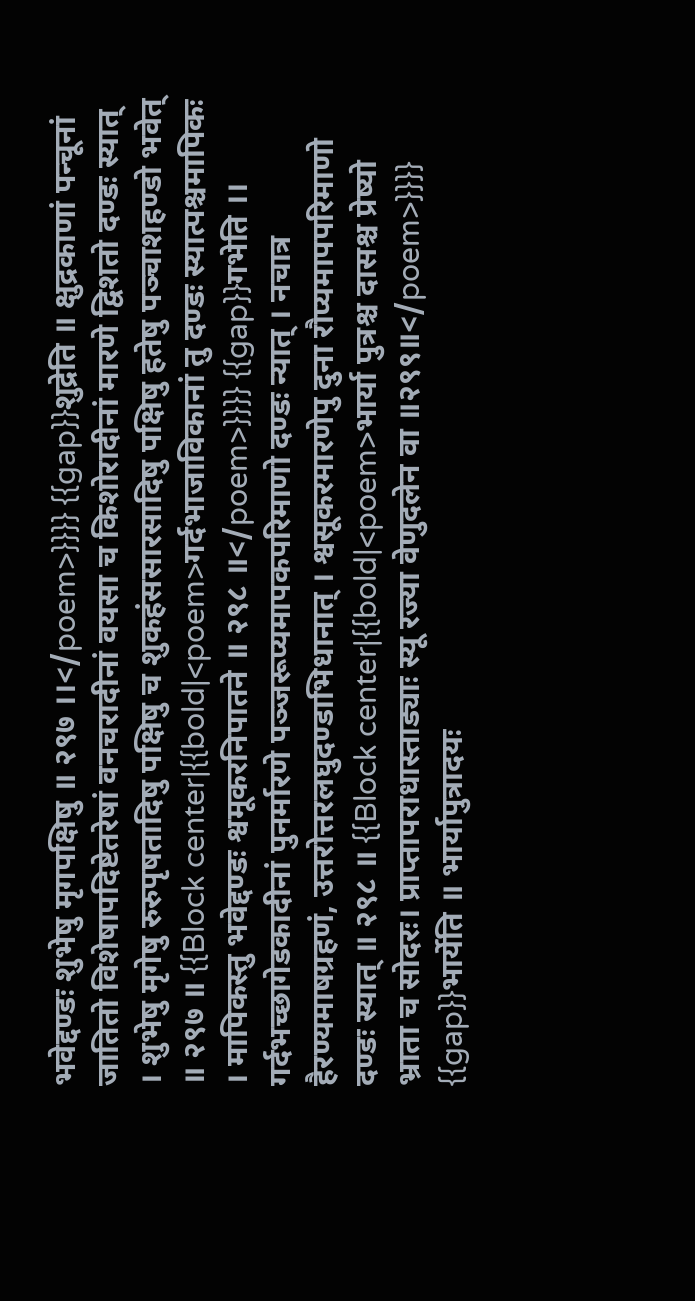भवेद्दण्डः शुभेषु मृगपक्षिषु ॥ २९७ ।।</poem>}}}} {{gap}}शुद्रेति ॥ क्षुद्रकाणां पन्चूनां जातितो विशेषापदिष्टेतरेषां वनचरादीनां वयसा च किशोरादीनां मारणे द्विशतो दण्डः स्यात् । शुभेषु मृगेषु रुरुपृषतादिषु पक्षिषु च शुकहंससारसादिषु पक्षिषु हतेषु पञ्चाशहण्डो भवेत् ॥ २९७ ॥ {{Block center|{{bold|<poem>गर्दभाजाविकानां तु दण्डः स्यात्पश्चमापिकः । मापिकस्तु भवेद्दण्डः श्वमूकरनिपातने ॥ २९८ ॥</poem>}}}} {{gap}}गभेति ।। गर्दभच्छागेडकादीनां पुनर्मारणे पञ्जरूप्यमापकपरिमाणो दण्डः न्यात् । नचात्र हैरण्यमाषग्रहणं, उत्तरोत्तरलघुदण्डाभिधानात् । श्वसूकरमारणेपु दुना रौप्यमापपरिमाणो दण्डः स्यात् ॥ २९८ ॥ {{Block center|{{bold|<poem>भार्या पुत्रश्च दासश्च प्रेष्यो भ्राता च सोदरः। प्राप्तापराधास्ताड्याः स्यू रज्या वेणुदलेन वा ॥२९९॥</poem>}}}} {{gap}}भार्येति ॥ भार्यापुत्रादयः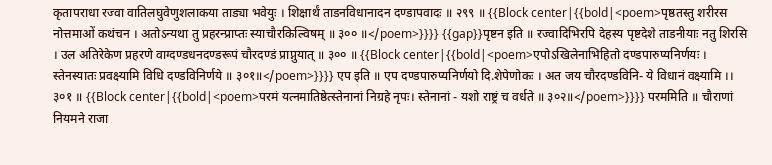कृतापराधा रज्वा वातिलघुवेणुशलाकया ताड्या भवेयुः । शिक्षार्थं ताडनविधानादन दण्डापवादः ॥ २९९ ॥ {{Block center|{{bold|<poem>पृष्ठतस्तु शरीरस नोत्तमाओं कथंचन । अतोऽन्यथा तु प्रहरन्प्राप्तः स्याचौरकिल्विषम् ॥ ३०० ॥</poem>}}}} {{gap}}पृष्टन इति ॥ रज्वादिभिरपि देहस्य पृष्टदेशे ताडनीयाः नतु शिरसि । उल अतिरेकेण प्रहरणे वाग्दण्डधनदण्डरूपं चौरदण्डं प्राप्नुयात् ॥ ३०० ॥ {{Block center|{{bold|<poem>एपोऽखिलेनाभिहितो दण्डपारुप्यनिर्णयः । स्तेनस्यातः प्रवक्ष्यामि विधि दण्डविनिर्णये ॥ ३०१॥</poem>}}}} एप इति ॥ एप दण्डपारुप्यनिर्णयो दि.शेपेणोकः । अत जय चौरदण्डविनि- ये विधानं वक्ष्यामि ।। ३०१ ॥ {{Block center|{{bold|<poem>परमं यत्नमातिष्ठेत्स्तेनानां निग्रहे नृपः। स्तेनानां - यशो राष्ट्रं च वर्धते ॥ ३०२॥</poem>}}}} परममिति ॥ चौराणां नियमने राजा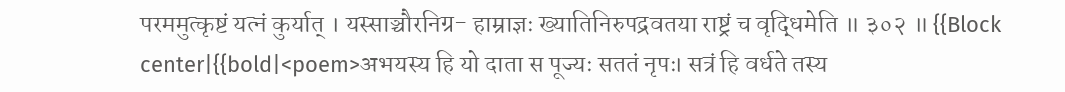परममुत्कृष्टं यत्नं कुर्यात् । यस्साञ्चौरनिग्र- हाम्राज्ञः ख्यातिनिरुपद्रवतया राष्ट्रं च वृद्धिमेति ॥ ३०२ ॥ {{Block center|{{bold|<poem>अभयस्य हि यो दाता स पूज्यः सततं नृपः। सत्रं हि वर्धते तस्य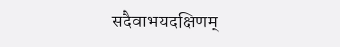सदैवाभयदक्षिणम्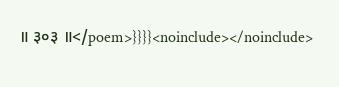॥ ३०३ ॥</poem>}}}}<noinclude></noinclude>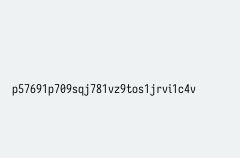p57691p709sqj781vz9tos1jrvi1c4v